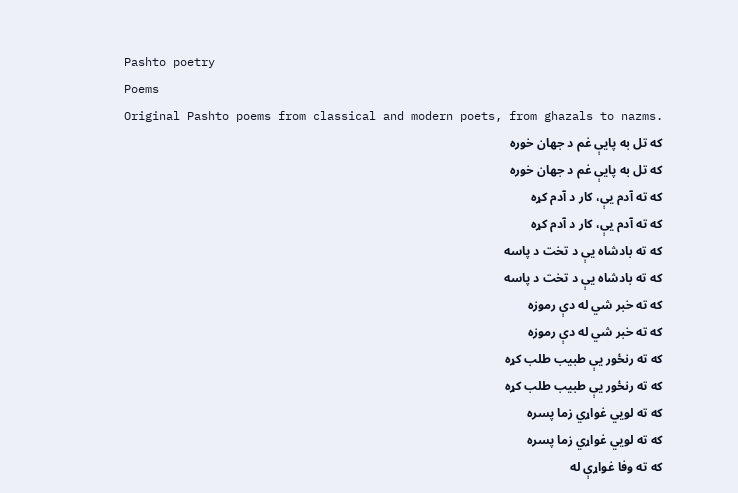Pashto poetry
Poems
Original Pashto poems from classical and modern poets, from ghazals to nazms.
که تل به پايې غم د جهان خوره
که تل به پايې غم د جهان خوره
که ته آدم يې، کار د آدم کړه
که ته آدم يې، کار د آدم کړه
که ته بادشاه يې د تخت د پاسه
که ته بادشاه يې د تخت د پاسه
که ته خبر شي له دې رموزه
که ته خبر شي له دې رموزه
که ته رنځور يې طبيب طلب کړه
که ته رنځور يې طبيب طلب کړه
که ته لويي غواړي زما پسره
که ته لويي غواړي زما پسره
که ته وفا غواړې له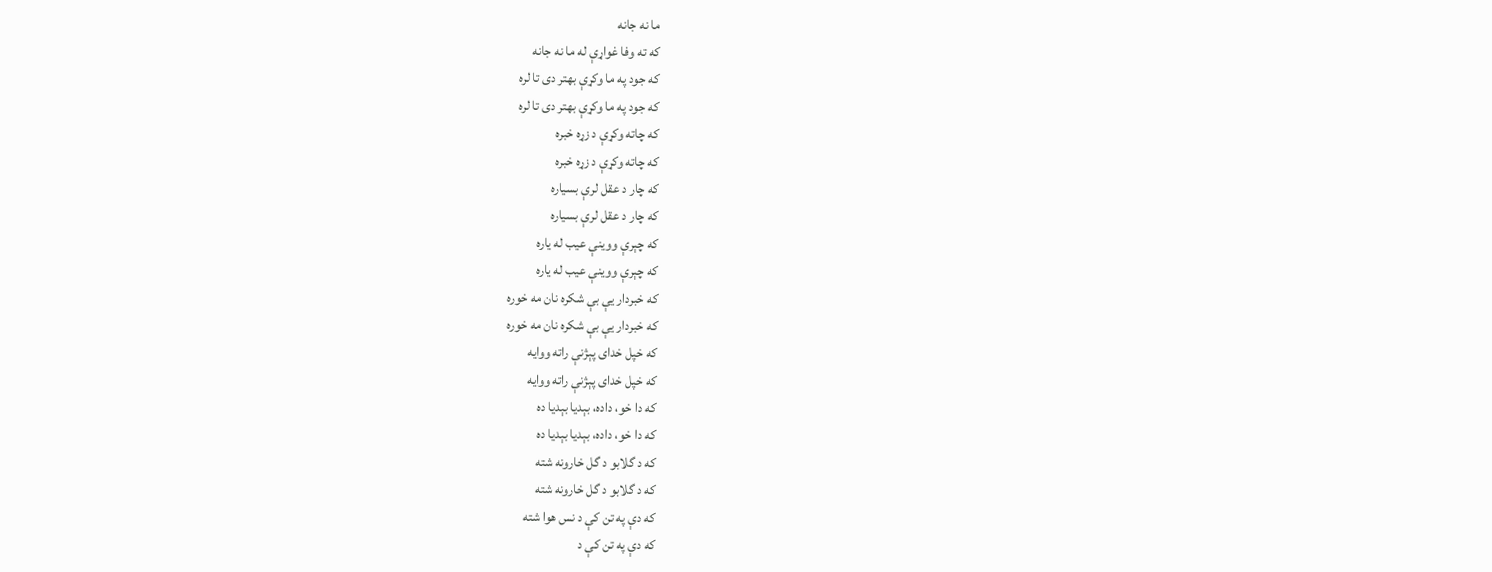ما نه جانه
که ته وفا غواړې له ما نه جانه
که جود په ما وکړې بهتر دی تا لره
که جود په ما وکړې بهتر دی تا لره
که چاته وکړې د زړه خبره
که چاته وکړې د زړه خبره
که چار د عقل لرې بسياره
که چار د عقل لرې بسياره
که چېرې ووينې عيب له ياره
که چېرې ووينې عيب له ياره
که خبردار يې بې شکره نان مه خوره
که خبردار يې بې شکره نان مه خوره
که خپل خدای پېژنې راته ووايه
که خپل خدای پېژنې راته ووايه
که دا خو، داده، بېديا بېديا ده
که دا خو، داده، بېديا بېديا ده
که د گلابو د گل خارونه شته
که د گلابو د گل خارونه شته
که دې په تن کې د نس هوا شته
که دې په تن کې د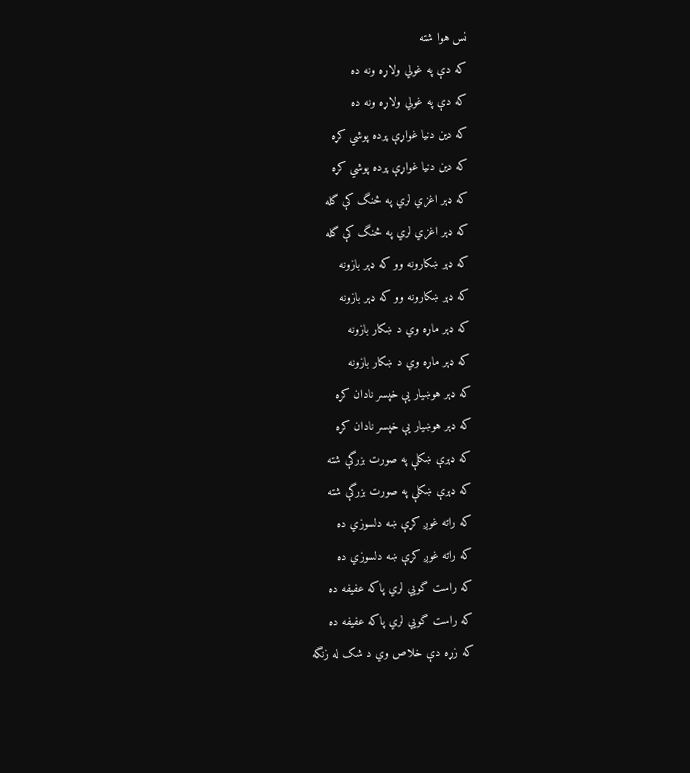نس هوا شته
که دې په غولي ولاړه ونه ده
که دې په غولي ولاړه ونه ده
که دين دنيا غواړې پرده پوشي کړه
که دين دنيا غواړې پرده پوشي کړه
که ډېر اغزي لري په څنگ کې گله
که ډېر اغزي لري په څنگ کې گله
که ډېر ښکارونه وو که ډېر بازونه
که ډېر ښکارونه وو که ډېر بازونه
که ډېر ماړه وي د ښکار بازونه
که ډېر ماړه وي د ښکار بازونه
که ډېر هوښيار يې خپسر نادان کړه
که ډېر هوښيار يې خپسر نادان کړه
که ډېرې ښکلې په صورت بزرگې شته
که ډېرې ښکلې په صورت بزرگې شته
که راته غوږ کړې ښه دلسوزي ده
که راته غوږ کړې ښه دلسوزي ده
که راست گويي لري پاکه عفيفه ده
که راست گويي لري پاکه عفيفه ده
که زړه دې خلاص وي د شک له زنگه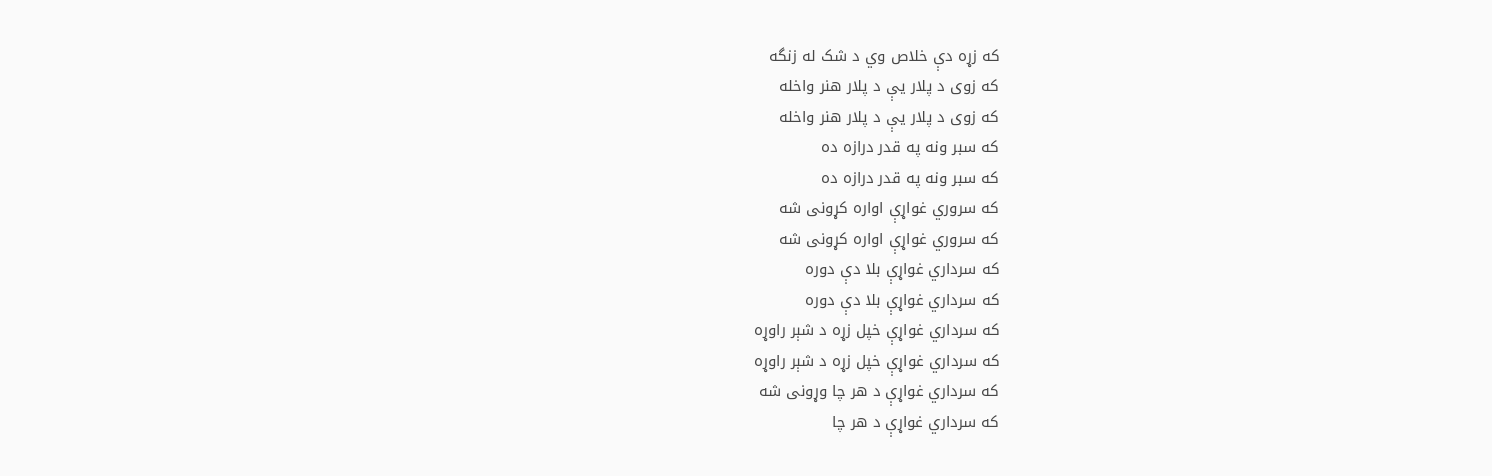که زړه دې خلاص وي د شک له زنگه
که زوی د پلار يې د پلار هنر واخله
که زوی د پلار يې د پلار هنر واخله
که سبر ونه په قدر درازه ده
که سبر ونه په قدر درازه ده
که سروري غواړې اواره کړونی شه
که سروري غواړې اواره کړونی شه
که سرداري غواړې بلا دې دوره
که سرداري غواړې بلا دې دوره
که سرداري غواړې خپل زړه د شېر راوړه
که سرداري غواړې خپل زړه د شېر راوړه
که سرداري غواړې د هر چا وړونی شه
که سرداري غواړې د هر چا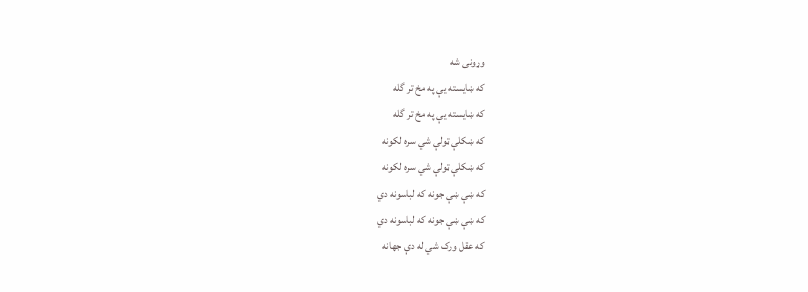وړونی شه
که ښايسته يې په مخ تر گله
که ښايسته يې په مخ تر گله
که ښکلې ټولې شي سره لکونه
که ښکلې ټولې شي سره لکونه
که ښې ښې جونه که لباسونه دي
که ښې ښې جونه که لباسونه دي
که عقل ورک شي له دې جهانه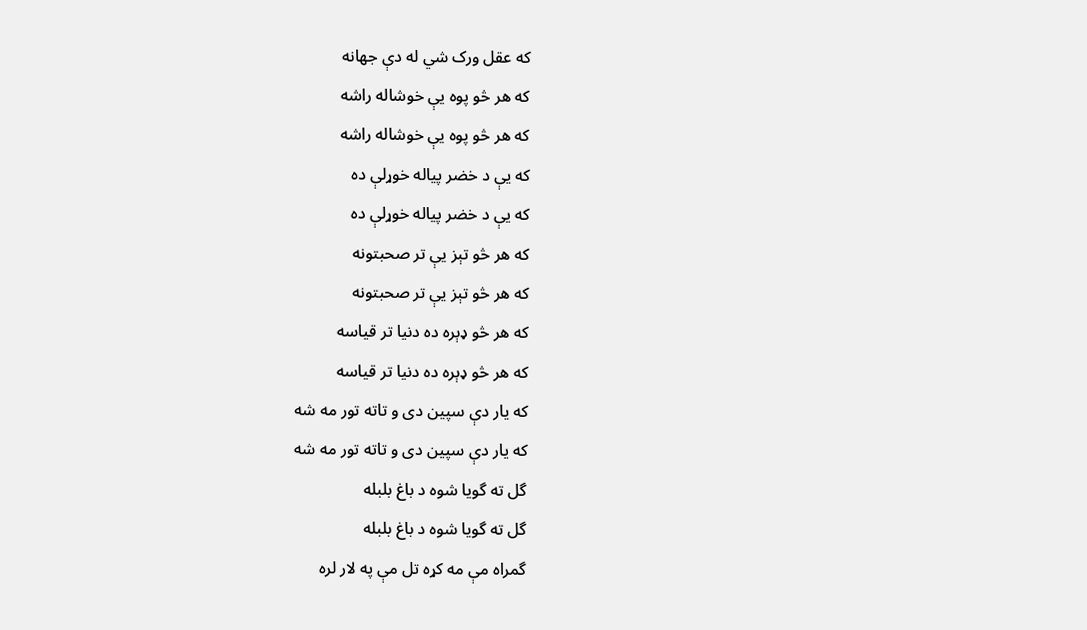که عقل ورک شي له دې جهانه
که هر څو پوه يې خوشاله راشه
که هر څو پوه يې خوشاله راشه
که يې د خضر پياله خوړلې ده
که يې د خضر پياله خوړلې ده
که هر څو تېز يې تر صحبتونه
که هر څو تېز يې تر صحبتونه
که هر څو ډېره ده دنيا تر قياسه
که هر څو ډېره ده دنيا تر قياسه
که يار دې سپين دی و تاته تور مه شه
که يار دې سپين دی و تاته تور مه شه
گل ته گويا شوه د باغ بلبله
گل ته گويا شوه د باغ بلبله
گمراه مې مه کړه تل مې په لار لره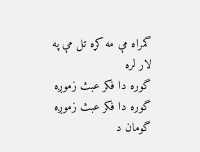گمراه مې مه کړه تل مې په لار لره
گوره دا فکر عبث زموږه
گوره دا فکر عبث زموږه
گومان د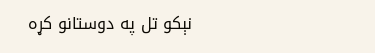نېکو تل په دوستانو کړه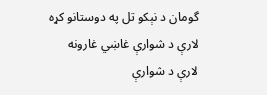گومان د نېکو تل په دوستانو کړه
لارې د شوارې غاښي غارونه
لارې د شوارې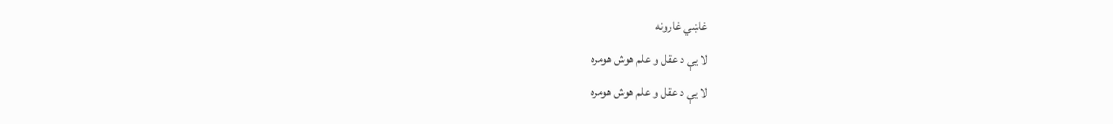غاښي غارونه
لا يې د عقل و علم هوش هومره
لا يې د عقل و علم هوش هومره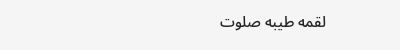لقمه طيبه صلوت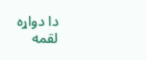دا دواړه
لقمه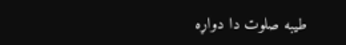طيبه صلوت دا دواړه